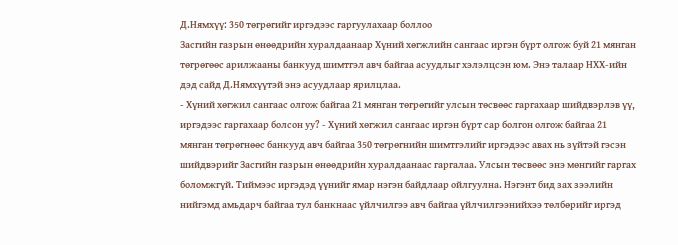Д.Нямхүү: 350 төгрөгийг иргэдээс гаргуулахаар боллоо
Засгийн газрын өнөөдрийн хуралдаанаар Хүний хөгжлийн сангаас иргэн бүрт олгож буй 21 мянган төгрөгөөс арилжааны банкууд шимтгэл авч байгаа асуудлыг хэлэлцсэн юм. Энэ талаар НХХ-ийн дэд сайд Д.Нямхүүтэй энэ асуудлаар ярилцлаа.
- Хүний хөгжил сангаас олгож байгаа 21 мянган төгрөгийг улсын төсвөөс гаргахаар шийдвэрлэв үү, иргэдээс гаргахаар болсон уу? - Хүний хөгжил сангаас иргэн бүрт сар болгон олгож байгаа 21 мянган төгрөгнөөс банкууд авч байгаа 350 төгрөгнийн шимтгэлийг иргэдээс авах нь зүйтэй гэсэн шийдвэрийг Засгийн газрын өнөөдрийн хуралдаанаас гаргалаа. Улсын төсвөөс энэ мөнгийг гаргах боломжгүй. Тиймээс иргэдэд үүнийг ямар нэгэн байдлаар ойлгуулна. Нэгэнт бид зах зээлийн нийгэмд амьдарч байгаа тул банкнаас үйлчилгээ авч байгаа үйлчилгээнийхээ төлбөрийг иргэд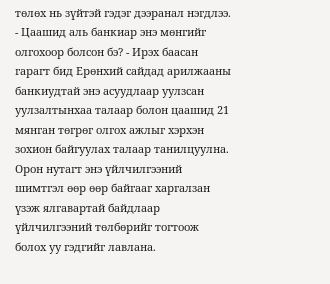төлөх нь зүйтэй гэдэг дээранал нэгдлээ.
- Цаашид аль банкиар энэ мөнгийг олгохоор болсон бэ? - Ирэх баасан гарагт бид Ерөнхий сайдад арилжааны банкиудтай энэ асуудлаар уулзсан уулзалтынхаа талаар болон цаашид 21 мянган төгрөг олгох ажлыг хэрхэн зохион байгуулах талаар танилцуулна. Орон нутагт энэ үйлчилгээний шимтгэл өөр өөр байгааг харгалзан үзэж ялгавартай байдлаар үйлчилгээний төлбөрийг тогтоож болох уу гэдгийг лавлана.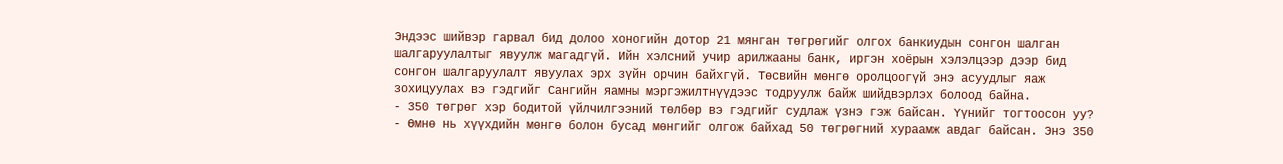Эндээс шийвэр гарвал бид долоо хоногийн дотор 21 мянган төгрөгийг олгох банкиудын сонгон шалган шалгаруулалтыг явуулж магадгүй. Ийн хэлсний учир арилжааны банк, иргэн хоёрын хэлэлцээр дээр бид сонгон шалгаруулалт явуулах эрх зүйн орчин байхгүй. Төсвийн мөнгө оролцоогүй энэ асуудлыг яаж зохицуулах вэ гэдгийг Сангийн яамны мэргэжилтнүүдээс тодруулж байж шийдвэрлэх болоод байна.
- 350 төгрөг хэр бодитой үйлчилгээний төлбөр вэ гэдгийг судлаж үзнэ гэж байсан. Үүнийг тогтоосон уу? - Өмнө нь хүүхдийн мөнгө болон бусад мөнгийг олгож байхад 50 төгрөгний хураамж авдаг байсан. Энэ 350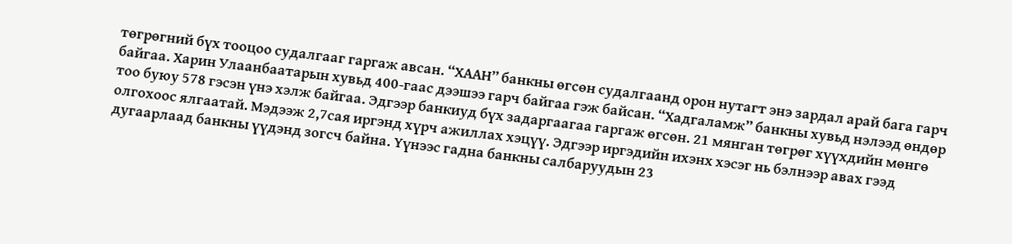төгрөгний бүх тооцоо судалгааг гаргаж авсан. “ХААН” банкны өгсөн судалгаанд орон нутагт энэ зардал арай бага гарч байгаа. Харин Улаанбаатарын хувьд 400-гаас дээшээ гарч байгаа гэж байсан. “Хадгаламж” банкны хувьд нэлээд өндөр тоо буюу 578 гэсэн үнэ хэлж байгаа. Эдгээр банкиуд бүх задаргаагаа гаргаж өгсөн. 21 мянган төгрөг хүүхдийн мөнгө олгохоос ялгаатай. Мэдээж 2,7сая иргэнд хүрч ажиллах хэцүү. Эдгээр иргэдийн ихэнх хэсэг нь бэлнээр авах гээд дугаарлаад банкны үүдэнд зогсч байна. Үүнээс гадна банкны салбаруудын 23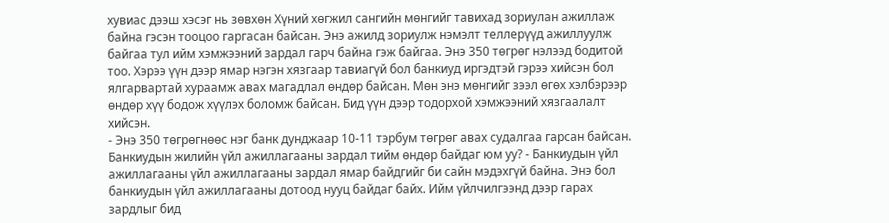хувиас дээш хэсэг нь зөвхөн Хүний хөгжил сангийн мөнгийг тавихад зориулан ажиллаж байна гэсэн тооцоо гаргасан байсан. Энэ ажилд зориулж нэмэлт теллерүүд ажиллуулж байгаа тул ийм хэмжээний зардал гарч байна гэж байгаа. Энэ 350 төгрөг нэлээд бодитой тоо. Хэрээ үүн дээр ямар нэгэн хязгаар тавиагүй бол банкиуд иргэдтэй гэрээ хийсэн бол ялгарвартай хураамж авах магадлал өндөр байсан. Мөн энэ мөнгийг зээл өгөх хэлбэрээр өндөр хүү бодож хүүлэх боломж байсан. Бид үүн дээр тодорхой хэмжээний хязгаалалт хийсэн.
- Энэ 350 төгрөгнөөс нэг банк дунджаар 10-11 тэрбум төгрөг авах судалгаа гарсан байсан. Банкиудын жилийн үйл ажиллагааны зардал тийм өндөр байдаг юм уу? - Банкиудын үйл ажиллагааны үйл ажиллагааны зардал ямар байдгийг би сайн мэдэхгүй байна. Энэ бол банкиудын үйл ажиллагааны дотоод нууц байдаг байх. Ийм үйлчилгээнд дээр гарах зардлыг бид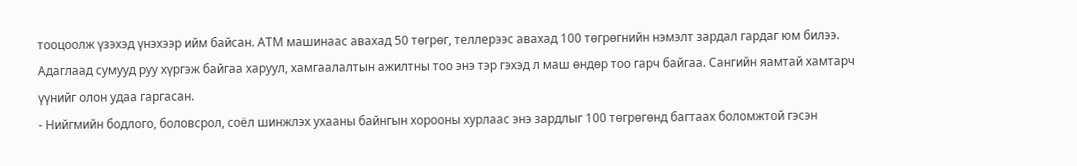тооцоолж үзэхэд үнэхээр ийм байсан. АТМ машинаас авахад 50 төгрөг, теллерээс авахад 100 төгрөгнийн нэмэлт зардал гардаг юм билээ. Адаглаад сумууд руу хүргэж байгаа харуул, хамгаалалтын ажилтны тоо энэ тэр гэхэд л маш өндөр тоо гарч байгаа. Сангийн яамтай хамтарч үүнийг олон удаа гаргасан.
- Нийгмийн бодлого, боловсрол, соёл шинжлэх ухааны байнгын хорооны хурлаас энэ зардлыг 100 төгрөгөнд багтаах боломжтой гэсэн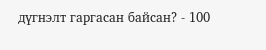дүгнэлт гаргасан байсан? - 100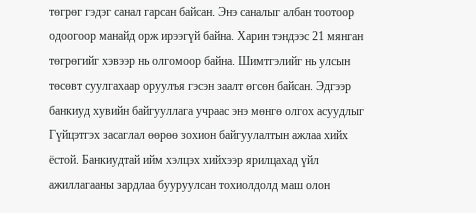төгрөг гэдэг санал гарсан байсан. Энэ саналыг албан тоотоор одоогоор манайд орж ирээгүй байна. Харин тэндээс 21 мянган төгрөгийг хэвээр нь олгомоор байна. Шимтгэлийг нь улсын төсөвт суулгахаар оруулъя гэсэн заалт өгсөн байсан. Эдгээр банкиуд хувийн байгууллага учраас энэ мөнгө олгох асуудлыг Гүйцэтгэх засаглал өөрөө зохион байгуулалтын ажлаа хийх ёстой. Банкиудтай ийм хэлцэх хийхээр ярилцахад үйл ажиллагааны зардлаа бууруулсан тохиолдолд маш олон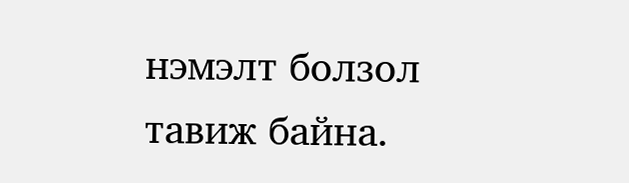нэмэлт болзол тавиж байна.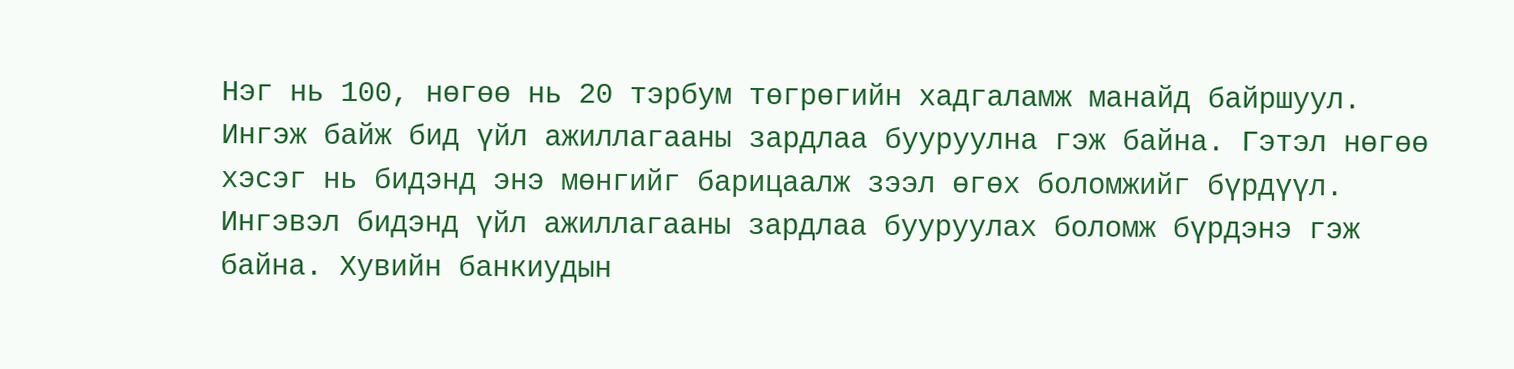Нэг нь 100, нөгөө нь 20 тэрбум төгрөгийн хадгаламж манайд байршуул. Ингэж байж бид үйл ажиллагааны зардлаа бууруулна гэж байна. Гэтэл нөгөө хэсэг нь бидэнд энэ мөнгийг барицаалж зээл өгөх боломжийг бүрдүүл. Ингэвэл бидэнд үйл ажиллагааны зардлаа бууруулах боломж бүрдэнэ гэж байна. Хувийн банкиудын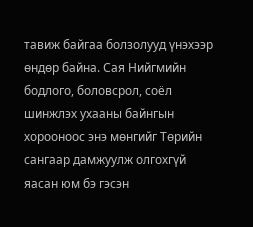тавиж байгаа болзолууд үнэхээр өндөр байна. Сая Нийгмийн бодлого, боловсрол, соёл шинжлэх ухааны байнгын хорооноос энэ мөнгийг Төрийн сангаар дамжуулж олгохгүй яасан юм бэ гэсэн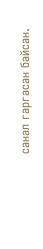санал гаргасан байсан.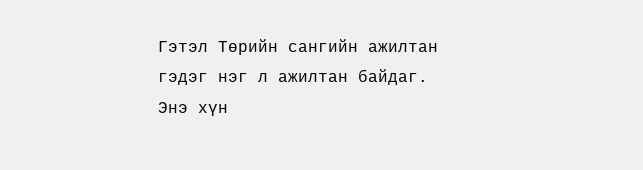Гэтэл Төрийн сангийн ажилтан гэдэг нэг л ажилтан байдаг. Энэ хүн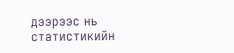дээрээс нь статистикийн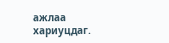ажлаа хариуцдаг.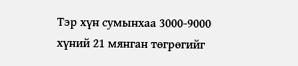Тэр хүн сумынхаа 3000-9000 хүний 21 мянган төгрөгийг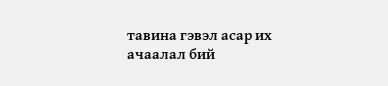тавина гэвэл асар их ачаалал бий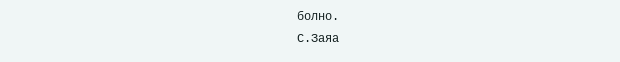болно.
С.Заяа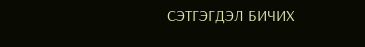СЭТГЭГДЭЛ БИЧИХ